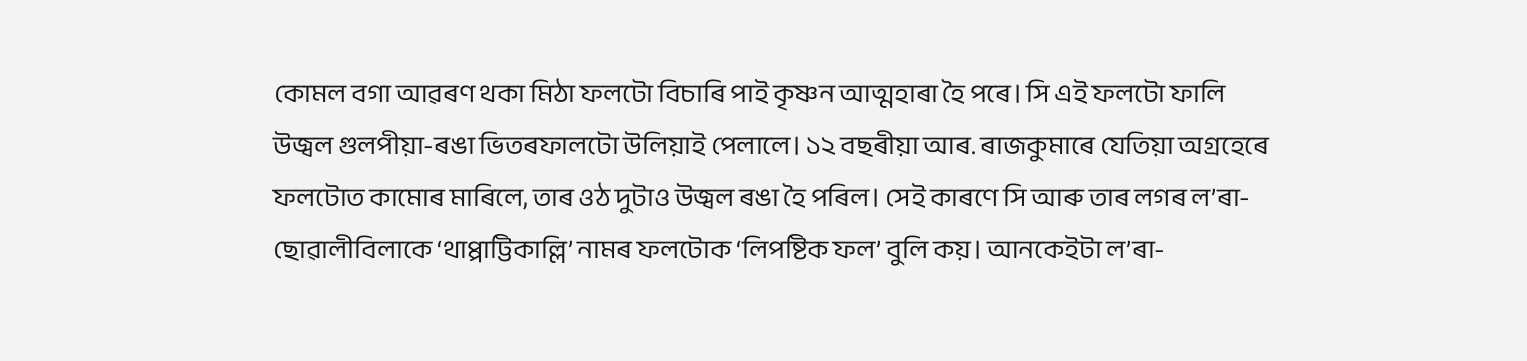কোমল বগা আৱৰণ থকা মিঠা ফলটো বিচাৰি পাই কৃষ্ণন আত্মহাৰা হৈ পৰে। সি এই ফলটো ফালি উজ্বল গুলপীয়া-ৰঙা ভিতৰফালটো উলিয়াই পেলালে। ১২ বছৰীয়া আৰ. ৰাজকুমাৰে যেতিয়া অগ্ৰহেৰে ফলটোত কামোৰ মাৰিলে, তাৰ ওঠ দুটাও উজ্বল ৰঙা হৈ পৰিল। সেই কাৰণে সি আৰু তাৰ লগৰ ল’ৰা-ছোৱালীবিলাকে ‘থাপ্পাট্টিকাল্লি’ নামৰ ফলটোক ‘লিপষ্টিক ফল’ বুলি কয়। আনকেইটা ল’ৰা-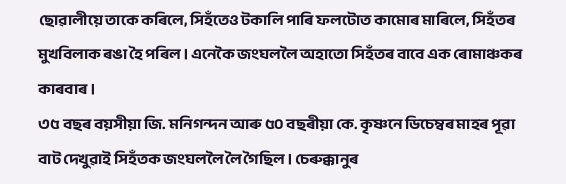ছোৱালীয়ে তাকে কৰিলে, সিহঁতেও টকালি পাৰি ফলটোত কামোৰ মাৰিলে, সিহঁতৰ মুখবিলাক ৰঙা হৈ পৰিল। এনেকৈ জংঘললৈ অহাতো সিহঁতৰ বাবে এক ৰোমাঞ্চকৰ কাৰবাৰ।
৩৫ বছৰ বয়সীয়া জি. মনিগন্দন আৰু ৫০ বছৰীয়া কে. কৃষ্ণনে ডিচেম্বৰ মাহৰ পূৱা বাট দেখুৱাই সিহঁতক জংঘললৈ লৈ গৈছিল। চেৰুক্কানুৰ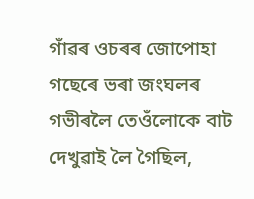গাঁৱৰ ওচৰৰ জোপোহা গছেৰে ভৰা জংঘলৰ গভীৰলৈ তেওঁলোকে বাট দেখুৱাই লৈ গৈছিল,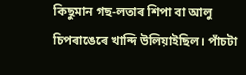কিছুমান গছ-লতাৰ শিপা বা আলু চিপৰাঙেৰে খান্দি উলিয়াইছিল। পাঁচটা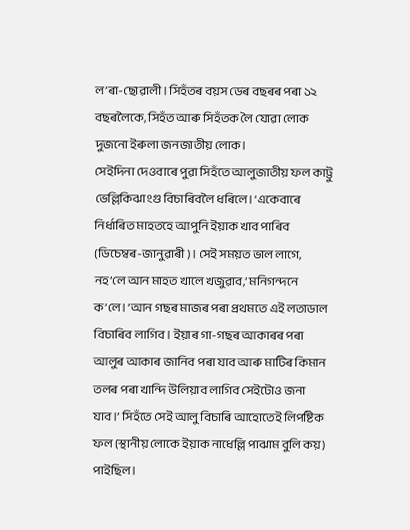ল’ৰা-ছোৱালী। সিহঁতৰ বয়স ডেৰ বছৰৰ পৰা ১২ বছৰলৈকে, সিহঁত আৰু সিহঁতক লৈ যোৱা লোক দুজনো ইৰুলা জনজাতীয় লোক।
সেইদিনা দেওবাৰে পুৱা সিহঁতে আলুজাতীয় ফল কাট্টু ভেল্লিকিঝাংগু বিচাৰিবলৈ ধৰিলে। ‘একেবাৰে নিৰ্ধাৰিত মাহতহে আপুনি ইয়াক খাব পাৰিব (ডিচেম্বৰ-জানুৱাৰী)। সেই সময়ত ভাল লাগে, নহ’লে আন মাহত খালে খজুৱাব,’ মনিগন্দনে ক’লে। ‘আন গছৰ মাজৰ পৰা প্ৰথমতে এই লতাডাল বিচাৰিব লাগিব। ইয়াৰ গা-গছৰ আকাৰৰ পৰা আলুৰ আকাৰ জানিব পৰা যাব আৰু মাটিৰ কিমান তলৰ পৰা খান্দি উলিয়াব লাগিব সেইটোও জনা যাব।’ সিহঁতে সেই আলু বিচাৰি আহোতেই লিপষ্টিক ফল (স্থানীয় লোকে ইয়াক নাধেল্লি পাঝাম বুলি কয়) পাইছিল।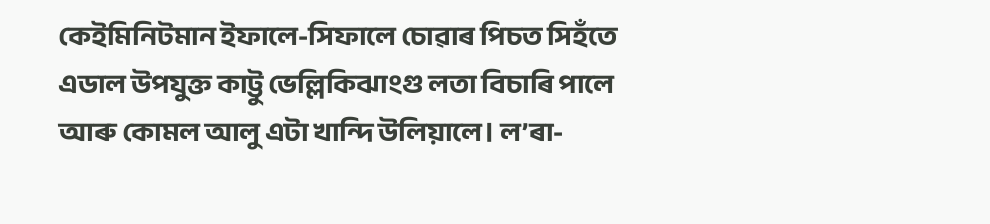কেইমিনিটমান ইফালে-সিফালে চোৱাৰ পিচত সিহঁতে এডাল উপযুক্ত কাট্টু ভেল্লিকিঝাংগু লতা বিচাৰি পালে আৰু কোমল আলু এটা খান্দি উলিয়ালে। ল’ৰা-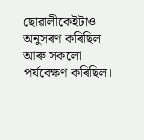ছোৱালীকেইটাও অনুসৰণ কৰিছিল আৰু সকলো পৰ্যবেক্ষণ কৰিছিল।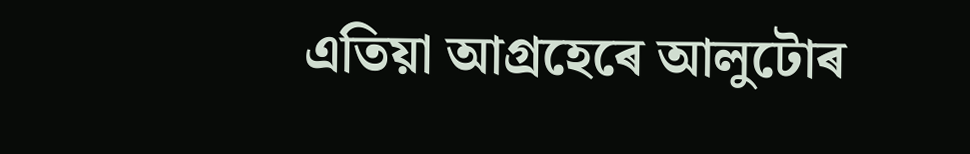এতিয়া আগ্ৰহেৰে আলুটোৰ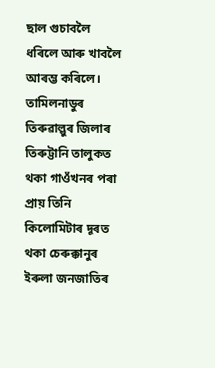ছাল গুচাবলৈ ধৰিলে আৰু খাবলৈ আৰম্ভ কৰিলে।
তামিলনাডুৰ তিৰুৱাল্লুৰ জিলাৰ তিৰুট্টানি তালুকত থকা গাওঁখনৰ পৰা প্ৰায় তিনি কিলোমিটাৰ দূৰত থকা চেৰুক্কানুৰ ইৰুলা জনজাতিৰ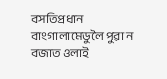বসতিপ্ৰধান বাংগালামেডুলৈ পুৱা ন বজাত ওলাই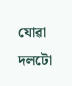যোৱা দলটো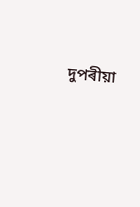দুপৰীয়া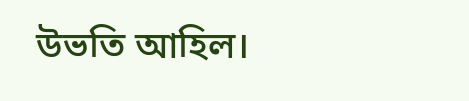উভতি আহিল।